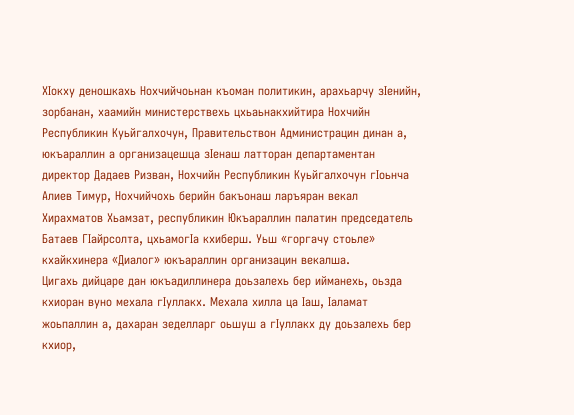ХIокху деношкахь Нохчийчоьнан къоман политикин, арахьарчу зIенийн, зорбанан, хаамийн министерствехь цхьаьнакхийтира Нохчийн Республикин Куьйгалхочун, Правительствон Администрацин динан а, юкъараллин а организацешца зIенаш латторан департаментан директор Дадаев Ризван, Нохчийн Республикин Куьйгалхочун гIоьнча Алиев Тимур, Нохчийчохь берийн бакъонаш ларъяран векал Хирахматов Хьамзат, республикин Юкъараллин палатин председатель Батаев ГIайрсолта, цхьамогIа кхиберш. Уьш «горгачу стоьле» кхайкхинера «Диалог» юкъараллин организацин векалша.
Цигахь дийцаре дан юкъадиллинера доьзалехь бер ийманехь, оьзда кхиоран вуно мехала гIуллакх. Мехала хилла ца Iаш, Iаламат жоьпаллин а, дахаран зеделларг оьшуш а гIуллакх ду доьзалехь бер кхиор,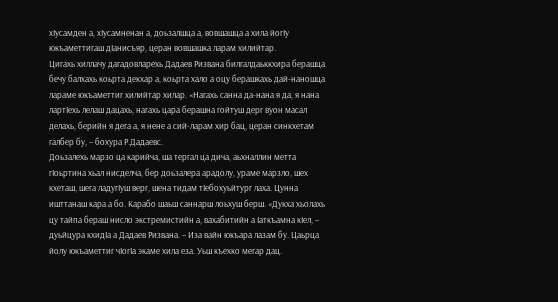хIусамден а, хIусамненан а, доьзалшца а, вовшашца а хила йогIу юкъаметтигаш дIанисъяр, церан вовшашка ларам хилийтар.
Цигахь хиллачу дагадовларехь Дадаев Ризвана билгалдаьккхира берашца бечу балхахь коьрта декхар а, коьрта хало а оцу берашкахь дай-наношца лараме юкъаметтиг хилийтар хилар. «Нагахь санна да-нана я да, я нана лартIехь лелаш дацахь, нагахь цара берашна гойтуш дерг вуон масал делахь, берийн я дега а, я нене а сий-ларам хир бац, церан синкхетам галбер бу, – бохура Р.Дадаевс.
Доьзалехь марзо ца карийча, ша тергал ца дича, аьхналлин метта гIоьртина хьал нисделча, бер доьзалера арадолу, ураме марзло, шех кхеташ, шега ладугIуш верг, шена тидам тIебохуьйтург лаха. Цунна ишттанаш кара а бо. Карабо шаьш саннарш лоьхуш берш. «Дукха хьолахь цу тайпа бераш нисло экстремистийн а, вахабитийн а Iаткъамна кIел, – дуьйцура кхидIа а Дадаев Ризвана. – Иза вайн юкъара лазам бу. Цаьрца йолу юкъаметтиг чIогIа экаме хила еза. Уьш къехко мегар дац.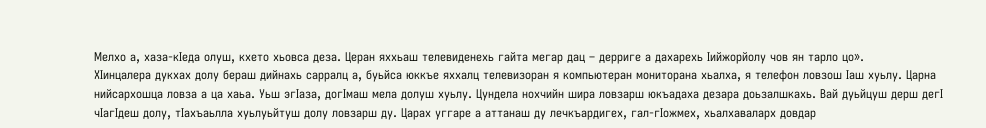Мелхо а, хаза-кIеда олуш, кхето хьовса деза. Церан яххьаш телевиденехь гайта мегар дац – дерриге а дахарехь Iийжорйолу чов ян тарло цо».
ХIинцалера дукхах долу бераш дийнахь сарралц а, буьйса юккъе яххалц телевизоран я компьютеран мониторана хьалха, я телефон ловзош Iаш хуьлу. Царна нийсархошца ловза а ца хаьа. Уьш эгIаза, догIмаш мела долуш хуьлу. Цундела нохчийн шира ловзарш юкъадаха дезара доьзалшкахь. Вай дуьйцуш дерш дегI чIагIдеш долу, тIахъаьлла хуьлуьйтуш долу ловзарш ду. Царах уггаре а аттанаш ду лечкъардигех, гал-гIожмех, хьалхаваларх довдар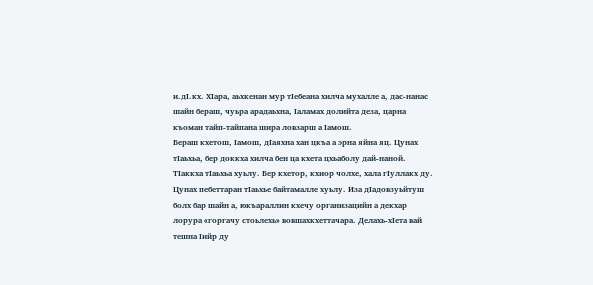и.дI.кх. ХIара, аьхкенан мур тIебеана хилча мухалле а, дас-нанас шайн бераш, чуьра арадаьхна, Iаламах долийта деза, царна къоман тайп-тайпана шира ловзарш а Iамош.
Бераш кхетош, Iамош, дIаяхна хан цкъа а эрна яйна яц. Цунах тIаьхьа, бер доккха хилча бен ца кхета цхьаболу дай-наной. ТIаккха тIаьхьа хуьлу. Бер кхетор, кхиор чолхе, хала гIуллакх ду. Цунах пебеттаран тIаьхье байтамалле хуьлу. Иза дIадовзуьйтуш болх бар шайн а, юкъараллин кхечу организацийн а декхар лорура «горгачу стоьлехь» вовшахкхеттачара. Делахь-хIета вай тешна Iийр ду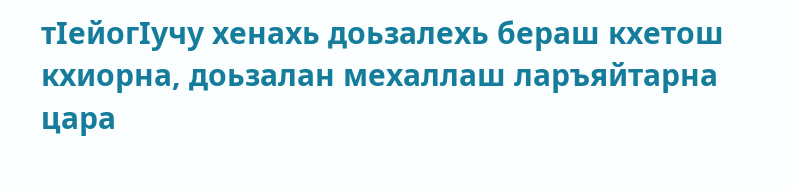тIейогIучу хенахь доьзалехь бераш кхетош кхиорна, доьзалан мехаллаш ларъяйтарна цара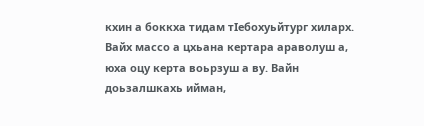кхин а боккха тидам тIебохуьйтург хиларх.
Вайх массо а цхьана кертара араволуш а, юха оцу керта воьрзуш а ву. Вайн доьзалшкахь ийман,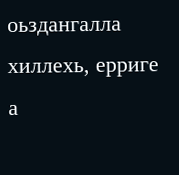оьздангалла хиллехь, ерриге а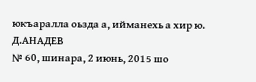юкъаралла оьзда а, ийманехь а хир ю.
Д.АНАДЕВ
№ 60, шинара, 2 июнь, 2015 шо